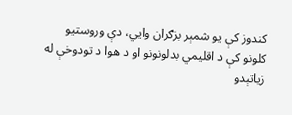کندوز کې یو شمېر بزګران وایي، دې وروستیو کلونو کې د اقلیمي بدلونونو او د هوا د تودوخې له زیاتېدو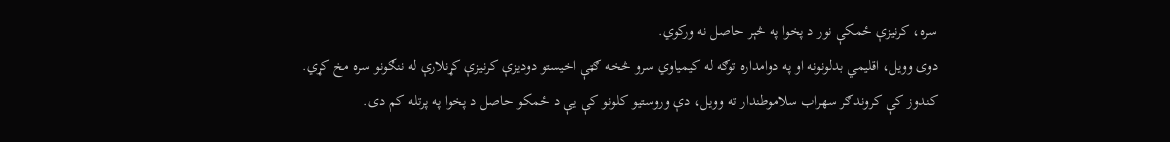سره، کرنیزې ځمکې نور د پخوا په څېر حاصل نه ورکوي.
دوی وویل، اقلیمي بدلونونه او په دوامداره توګه له کیمیاوي سرو څخه ګټې اخیستو دودیزې کرنیزې کړنلارې له ننګونو سره مخ کړي.
کندوز کې کروندګر سهراب سلاموطندار ته وویل، دې وروستیو کلونو کې یې د ځمکو حاصل د پخوا په پرتله کم دی.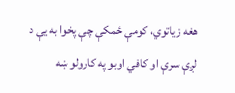هغه زیاتوي، کومې ځمکې چې پخوا به یې د لږې سرې او کافي اوبو په کارولو ښه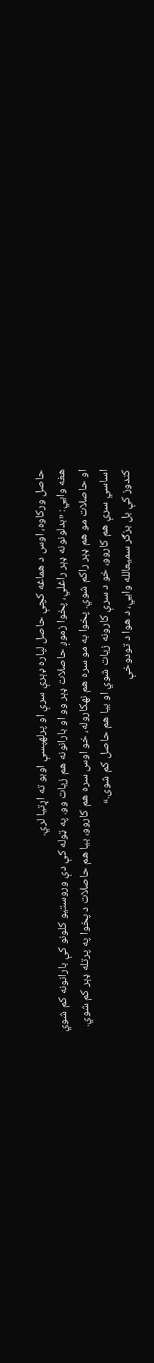حاصل ورکاوه، اوس د هماغه کچې حاصل لپاره ډېرې سرې او پرلهپسې اوبو ته اړتیا لري.
هغه وایي: «بدلونونه ډېر راغلي، پخوا زموږ حاصلات ډېر وو او بارانونه هم زیات وو. په ټوله کې دې وروستیو کلونو کې بارانونه کم شوي او حاصلات مو هم ډېر راکم شوي. پخوا به مو سره هم نهکاروله، خو اوس سره هم کاروو، بیا هم حاصلات د پخوا په پرتله ډېر کم شوي. اساسي سرې هم کاروو، خو د سرې کارونه زیات شوي او بیا هم حاصل کم شوی.»
کندوز کې بل بزګر سمیعالله وایي، د هوا د تودوخې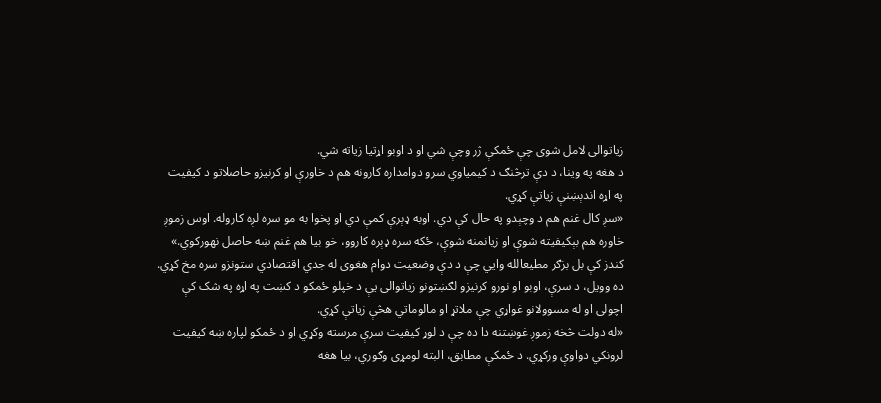زیاتوالی لامل شوی چې ځمکې ژر وچې شي او د اوبو اړتیا زیاته شي.
د هغه په وینا، د دې ترڅنګ د کیمیاوي سرو دوامداره کارونه هم د خاورې او کرنیزو حاصلاتو د کیفیت په اړه اندېښنې زیاتې کړي.
«سږ کال غنم هم د وچېدو په حال کې دي. اوبه ډېرې کمې دي او پخوا به مو سره لږه کاروله. اوس زموږ خاوره هم بېکیفیته شوې او زیانمنه شوې، ځکه سره ډېره کاروو، خو بیا هم غنم ښه حاصل نهورکوي.»
کندز کې بل بزګر مطیعالله وایي چې د دې وضعیت دوام هغوی له جدي اقتصادي ستونزو سره مخ کړي.
ده وویل، د سرې، اوبو او نورو کرنیزو لګښتونو زیاتوالی یې د خپلو ځمکو د کښت په اړه په شک کې اچولی او له مسوولانو غواړي چې ملاتړ او مالوماتي هڅې زیاتې کړي.
«له دولت څخه زموږ غوښتنه دا ده چې د لوړ کیفیت سرې مرسته وکړي او د ځمکو لپاره ښه کیفیت لرونکي دواوې ورکړي. د ځمکې مطابق، البته لومړی وګوري، بیا هغه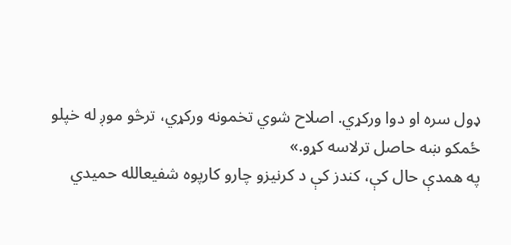ډول سره او دوا ورکړي. اصلاح شوي تخمونه ورکړي، ترڅو موږ له خپلو ځمکو ښه حاصل ترلاسه کړو.»
په همدې حال کې، کندز کې د کرنیزو چارو کارپوه شفیعالله حمیدي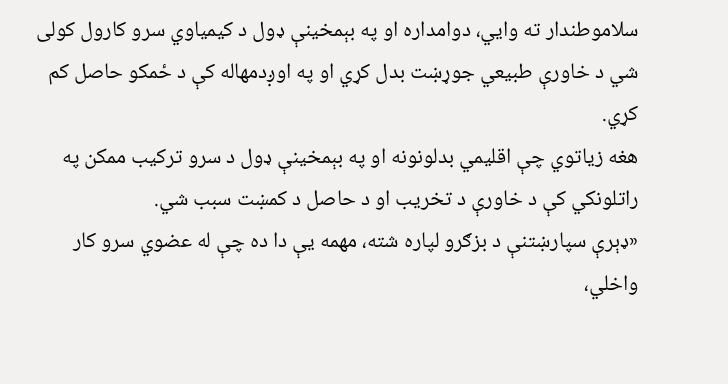سلاموطندار ته وایي، دوامداره او په بېمخینې ډول د کیمیاوي سرو کارول کولی شي د خاورې طبیعي جوړښت بدل کړي او په اوږدمهاله کې د ځمکو حاصل کم کړي.
هغه زیاتوي چې اقلیمي بدلونونه او په بېمخینې ډول د سرو ترکیب ممکن په راتلونکي کې د خاورې د تخریب او د حاصل د کمښت سبب شي.
«ډېرې سپارښتنې د بزګرو لپاره شته، مهمه یې دا ده چې له عضوي سرو کار واخلي،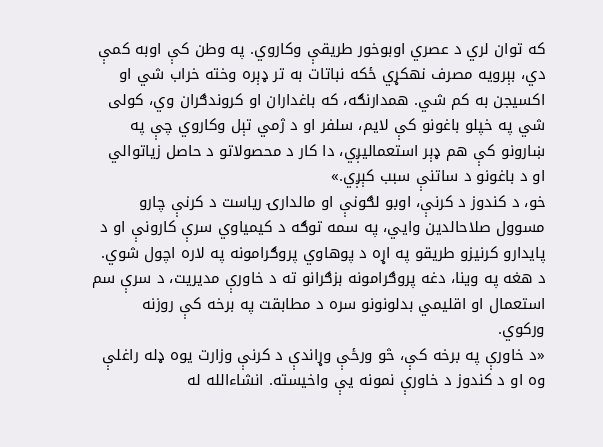که توان لري د عصري اوبوخور طریقې وکاروي. په وطن کې اوبه کمې دي، بېرویه مصرف نهکړي ځکه نباتات به تر ډېره وخته خراب شي او اکسیجن به کم شي. همدارنګه، که باغداران او کروندګران وي، کولی شي په خپلو باغونو کې لایم، سلفر او د ژمي تېل وکاروي چې په ښارونو کې هم ډېر استعمالیږي، دا کار د محصولاتو د حاصل زیاتوالي او د باغونو د ساتنې سبب کېږي.»
خو، د کندوز د کرنې، اوبو لګونې او مالدارۍ ریاست د کرنې چارو مسوول صلاحالدین وايي، په سمه توګه د کیمیاوي سرې کارونې او د پایدارو کرنیزو طریقو په اړه د پوهاوي پروګرامونه په لاره اچول شوي.
د هغه په وینا، دغه پروګرامونه بزګرانو ته د خاورې مدیریت، د سرې سم استعمال او اقلیمي بدلونونو سره د مطابقت په برخه کې روزنه ورکوي.
«د خاورې په برخه کې، څو ورځې وړاندې د کرنې وزارت یوه ډله راغلې وه او د کندوز د خاورې نمونه یې واخیسته. انشاءالله له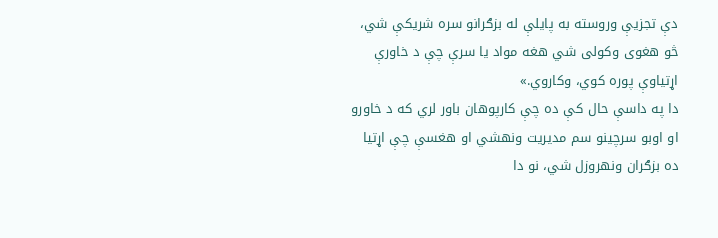دې تجزیې وروسته به پایلې له بزګرانو سره شریکې شي، څو هغوی وکولی شي هغه مواد یا سرې چې د خاورې اړتیاوې پوره کوي، وکاروي.»
دا په داسې حال کې ده چې کارپوهان باور لري که د خاورو او اوبو سرچینو سم مدیریت ونهشي او هغسې چې اړتیا ده بزګران ونهروزل شي، نو دا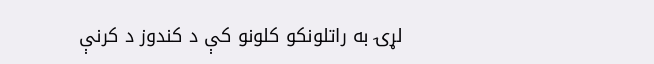لړۍ به راتلونکو کلونو کې د کندوز د کرنې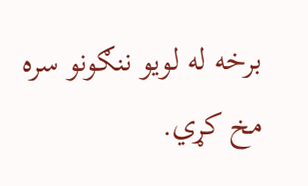برخه له لویو ننګونو سره مخ کړي.